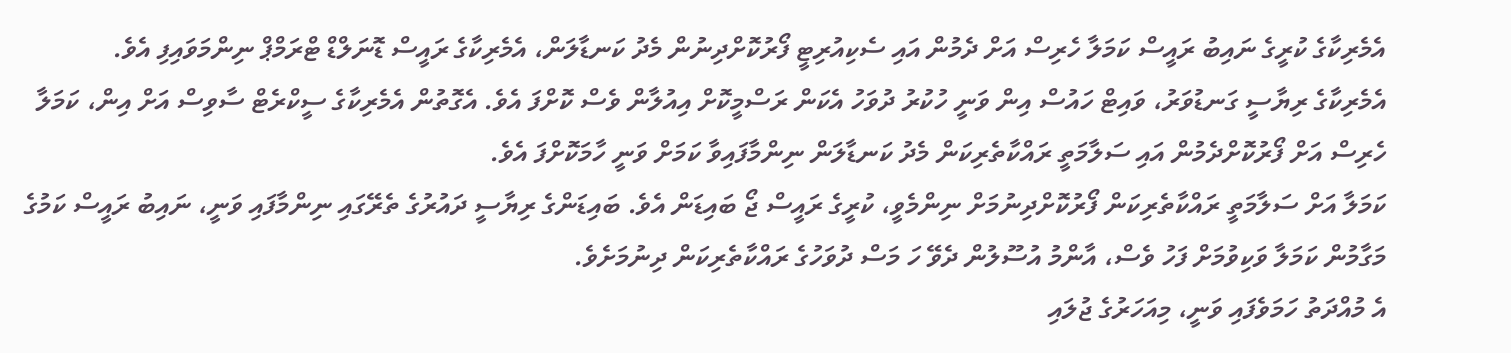އެމެރިކާގެ ކުރީގެ ނައިބު ރައީސް ކަމަލާ ހެރިސް އަށް ދެމުން އައި ސެކިއުރިޓީ ފޯރުކޮށްދިނުން މެދު ކަނޑާލަން، އެމެރިކާގެ ރައީސް ޑޮނަލްޑް ޓްރަމްޕް ނިންމަވައިފި އެވެ.
އެމެރިކާގެ ރިޔާސީ ގަނޑުވަރު، ވައިޓް ހައުސް އިން ވަނީ ހުކުރު ދުވަހު އެކަން ރަސްމީކޮށް އިއުލާން ވެސް ކޮށްފަ އެވެ. އެގޮތުން އެމެރިކާގެ ސީކްރެޓް ސާވިސް އަށް އިން، ކަމަލާ ހެރިސް އަށް ފޯރުކޮށްދެމުން އައި ސަލާމަތީ ރައްކާތެރިކަން މެދު ކަނޑާލަން ނިންމާފައިވާ ކަމަށް ވަނީ ހާމަކޮށްފަ އެވެ.
ކަމަލާ އަށް ސަލާމަތީ ރައްކާތެރިކަން ފޯރުކޮށްދިނުމަށް ނިންމެވީ، ކުރީގެ ރައީސް ޖޯ ބައިޑަން އެވެ. ބައިޑަންގެ ރިޔާސީ ދައުރުގެ ތެރޭގައި ނިންމާފައި ވަނީ، ނައިބު ރައީސް ކަމުގެ މަގާމުން ކަމަލާ ވަކިވުމަށް ފަހު ވެސް، އާންމު އުސޫލުން ދެވޭ ހަ މަސް ދުވަހުގެ ރައްކާތެރިކަން ދިނުމަށެވެ.
އެ މުއްދަތު ހަމަވެފައި ވަނީ، މިއަހަރުގެ ޖުލައި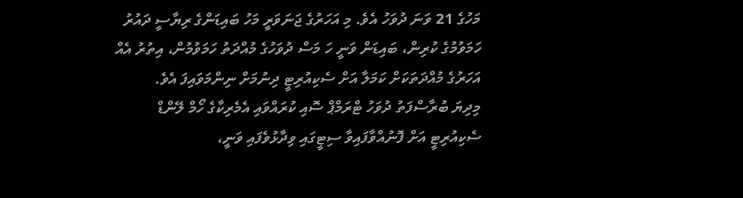މަހުގެ 21 ވަނަ ދުވަހު އެވެ. މި އަހަރުގެ ޖަނަވަރީ މަހު ބައިޑަންގެ ރިޔާސީ ދައުރު ހަމަވުމުގެ ކުރިން، ބައިޑަން ވަނީ ހަ މަސް ދުވަހުގެ މުއްދަތު ހަމަވުމުން، އިތުރު އެއް އަހަރުގެ މުއްދަތަކަށް ކަމަލާ އަށް ސެކިއުރިޓީ ދިނުމަށް ނިންމަވައިފަ އެވެ.
މިދިޔަ ބުރާސްފަތު ދުވަހު ޓްރަމްޕް ސޮއި ކުރައްވައި އެމެރިކާގެ ހޯމް ލޭންޑް ސެކިއުރިޓީ އަށް ފޮނުއްވާފައިވާ ސިޓީގައި ވިދާޅުވެފައި ވަނީ،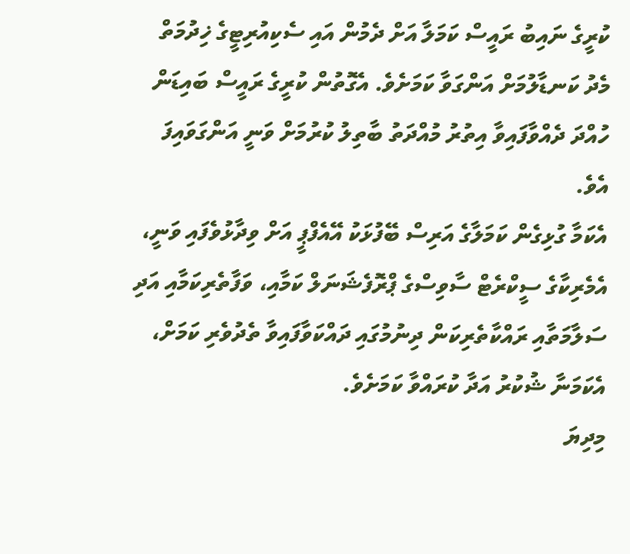ކުރީގެ ނައިބު ރައީސް ކަމަލާ އަށް ދެމުން އައި ސެކިއުރިޓީގެ ޚިދުމަތް މެދު ކަނޑާލުމަށް އަންގަވާ ކަމަށެވެ. އެގޮތުން ކުރީގެ ރައީސް ބައިޑަން ހުއްދަ ދެއްވާފައިވާ އިތުރު މުއްދަތު ބާތިލު ކުރުމަށް ވަނީ އަންގަވައިފަ އެވެ.
އެކަމާ ގުޅިގެން ކަމަލާގެ އަރިސް ބޭފުޅަކު އޭއެފްޕީ އަށް ވިދާޅުވެފައި ވަނީ، އެމެރިކާގެ ސީކްރެޓް ސާވިސްގެ ޕްރޮފެޝަނަލް ކަމާއި، ވަފާތެރިކަމާއި އަދި ސަލާމަތާއި ރައްކާތެރިކަން ދިނުމުގައި ދައްކަވާފައިވާ ތެދުވެރި ކަމަށް، އެކަމަނާ ޝުކުރު އަދާ ކުރައްވާ ކަމަށެވެ.
މިދިޔަ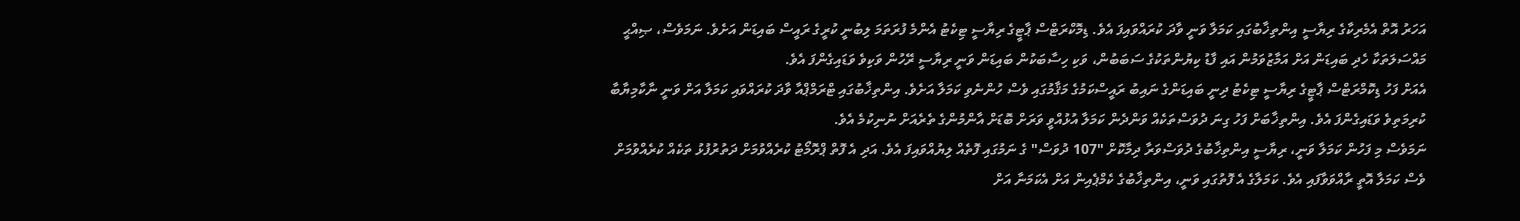އަހަރު އޮތް އެމެރިކާގެ ރިޔާސީ އިންތިޚާބުގައި ކަމަލާ ވަނީ ވާދަ ކުރައްވައިފަ އެވެ. ޑިމޮކްރަޓްސް ޕާޓީގެ ރިޔާސީ ޓިކެޓު އެންމެ ފުރަތަމަ ލިބުނީ ކުރީގެ ރައީސް ބައިޑަން އަށެވެ. ނަމަވެސް، ޞިއްޙީ މައްސަލަތަކާ ހެދި ބައިޑަން އަށް އަމާޒުވަމުން އައި ފާޑު ކިޔުންތަކުގެ ސަބަބުން، ވަކި ހިސާބަކުން ބައިޑަން ވަނީ ރިޔާސީ ރޭހުން ވަކިވެ ވަޑައިގެންފަ އެވެ.
އެއަށް ފަހު ޑިކޮމްރަޓްސް ޕާޓީގެ ރިޔާސީ ޓިކެޓު ދިނީ ބައިޑަންގެ ނައިބު ރައީސްކަމުގެ މަޤާމުގައި ވެސް ހުންނެވި ކަމަލާ އަށެވެ. އިންތިޚާބުގައި ޓްރަމްޕްއާ ވާދަ ކުރައްވައި ކަމަލާ އަށް ވަނީ ނާކާމިޔާބާ ކުރިމަތިވެ ވަޑައިގެންފަ އެވެ. އިންތިޚާބަށް ފަހު ގިނަ ދުވަސްތަކެއް ވަންދެން ކަމަލާ އުޅުއްވީ ވަރަށް ބޮޑަށް އާންމުންގެ ތެރެއަށް ނުނިކުމެ އެވެ.
ނަމަވެސް މި ފަހުން ކަމަލާ ވަނީ، ރިޔާސީ އިންތިޚާބުގެ ދުވަސްވަރާ ދިމާކޮށް "107 ދުވަސް" ގެ ނަމުގައި ފޮތެއް ލިޔުއްވައިފަ އެވެ. އަދި އެ ފޮތް ޕްރޮމޯޓު ކުރެއްވުމަށް ދަތުރުފުޅު ތަކެއް ކުރެއްވުމަށް ވެސް ކަމަލާ އޮތީ ރާއްވަވާފައި އެވެ. ކަމަލާގެ އެ ފޮތުގައި ވަނީ، އިންތިޚާބުގެ ކެމްޕެއިން އަށް އެކަމަނާ އަށް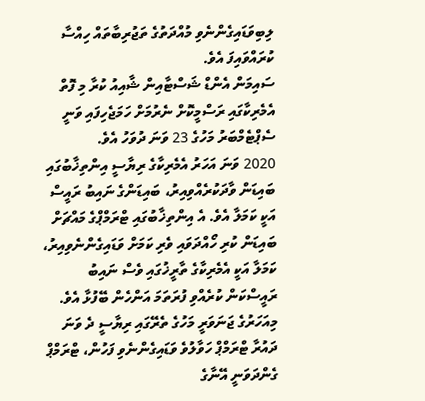ލިބިވަޑައިގެންނެވި މުއްދަތުގެ ތަޖުރިބާތައް ހިއްސާ ކުރައްވައިފަ އެވެ.
ސައިމަން އެންޑް ޝަސްޓާއިން ޝާއިއު ކުރާ މި ފޮތް އެމެރިކާގައި ރަސްމީކޮށް ނެރުމަށް ހަމަޖެހިފައި ވަނީ ސެޕްޓެމްބަރު މަހުގެ 23 ވަނަ ދުވަހު އެވެ.
2020 ވަނަ އަހަރު އެމެރިކާގެ ރިޔާސީ އިންތިޚާބުގައި ބައިޑަން ވާދަކުރެއްވިއިރު، ބައިޑަންގެ ނައިބު ރައީސް އަކީ ކަމަލާ އެވެ. އެ އިންތިޚާބުގައި ޓްރަމްޕްގެ މައްޗަށް ބައިޑަން ކުރި ހޯއްދަވައި ވެރި ކަމަށް ވަޑައިގެންނެވިއިރު، ކަމަލާ އަކީ އެމެރިކާގެ ތާރީޚުގައި ވެސް ނައިބު ރައީސްކަން ކުރެއްވި ފުރަތަމަ އަންހެން ބޭފުޅާ އެވެ.
މިއަހަރުގެ ޖަނަވަރީ މަހުގެ ތެރޭގައި ރިޔާސީ ދެ ވަނަ ދައުރާ ޓްރަމްޕް ހަވާލުވެ ވަޑައިގެންނެވި ފަހުން، ޓްރަމްޕް ގެންދަވަނީ އޭނާގެ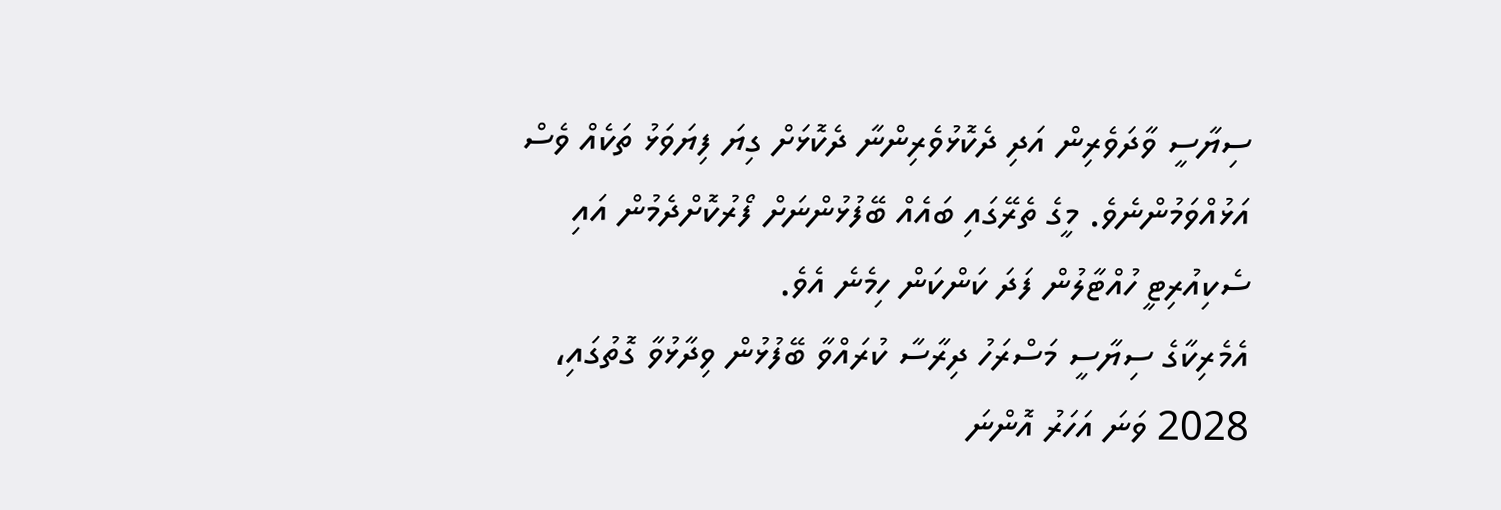ސިޔާސީ ވާދަވެރިން އަދި ދެކޮޅުވެރިންނާ ދެކޮޅަށް ގިޔަ ފިޔަވަޅު ތަކެއް ވެސް އަޅުއްވަމުންނެވެ. މީގެ ތެރޭގައި ބައެއް ބޭފުޅުންނަށް ފޯރުކޮށްދެމުން އައި ސެކިއުރިޓީ ހުއްޓާލުން ފަދަ ކަންކަން ހިމެނެ އެވެ.
އެމެރިކާގެ ސިޔާސީ މަސްރަހު ދިރާސާ ކުރައްވާ ބޭފުޅުން ވިދާޅުވާ ގޮތުގައި، 2028 ވަނަ އަހަރު އޮންނަ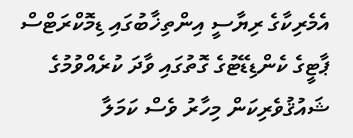އެމެރިކާގެ ރިޔާސީ އިންތިޚާބުގައި ޑިމޮކްރަޓްސް ޕާޓީގެ ކެންޑިޑޭޓުގެ ގޮތުގައި ވާދަ ކުރެއްވުމުގެ ޝައުޤުވެރިކަން މިހާރު ވެސް ކަމަލާ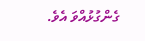ގެންގުޅުއްވަ އެވެ.